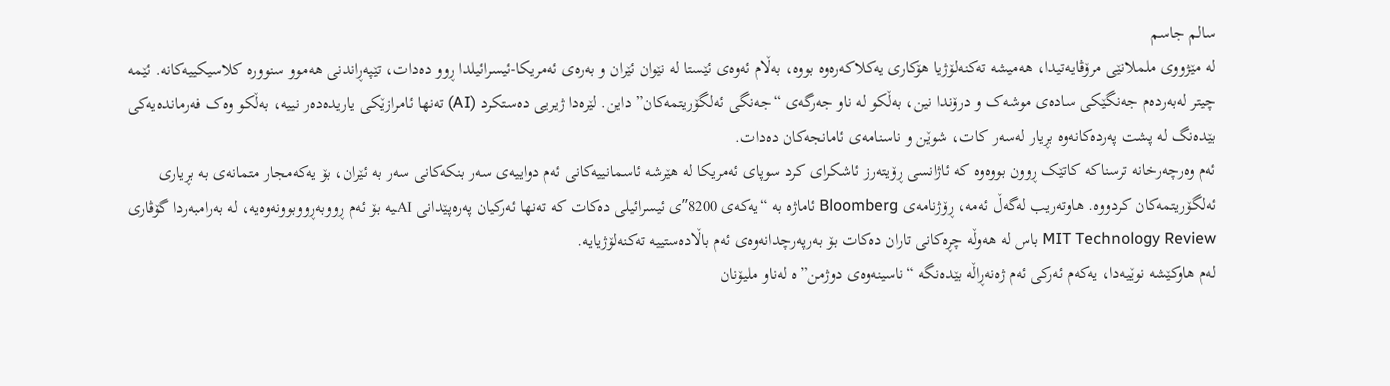سالم جاسم
لە مێژووی ململانێی مرۆڤایەتیدا، هەمیشە تەکنەلۆژیا هۆکاری یەکلاکەرەوە بووە، بەڵام ئەوەی ئێستا لە نێوان ئێران و بەرەی ئەمریکا-ئیسرائیلدا ڕوو دەدات، تێپەڕاندنی هەموو سنوورە کلاسیکییەکانە. ئێمە چیتر لەبەردەم جەنگێکی سادەی موشەک و درۆندا نین، بەڵکو لە ناو جەرگەی “جەنگی ئەلگۆریتمەکان”داین. لێرەدا ژیریی دەستکرد (AI) تەنها ئامرازێکی یاریدەدەر نییە، بەڵکو وەک فەرماندەیەکی بێدەنگ لە پشت پەردەکانەوە بڕیار لەسەر کات، شوێن و ناسنامەی ئامانجەکان دەدات.
ئەم وەرچەرخانە ترسناکە کاتێک ڕوون بووەوە کە ئاژانسی ڕۆیتەرز ئاشکرای کرد سوپای ئەمریکا لە هێرشە ئاسمانییەکانی ئەم دواییەی سەر بنکەکانی سەر بە ئێران، بۆ یەکەمجار متمانەی بە بڕیاری ئەلگۆریتمەکان کردووە. هاوتەریب لەگەڵ ئەمە، ڕۆژنامەی Bloomberg ئاماژە بە “یەکەی 8200″ی ئیسرائیلی دەکات کە تەنها ئەرکیان پەرەپێدانی AIـیە بۆ ئەم ڕووبەڕووبوونەوەیە، لە بەرامبەردا گۆڤاری MIT Technology Review باس لە هەوڵە چڕەکانی تاران دەکات بۆ بەرپەرچدانەوەی ئەم باڵادەستییە تەکنەلۆژیایە.
لەم هاوکێشە نوێیەدا، یەکەم ئەرکی ئەم ژەنەڕاڵە بێدەنگە “ناسینەوەی دوژمن”ە لەناو ملیۆنان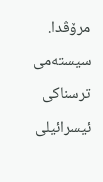مرۆڤدا. سیستەمی ترسناکی ئیسرائیلی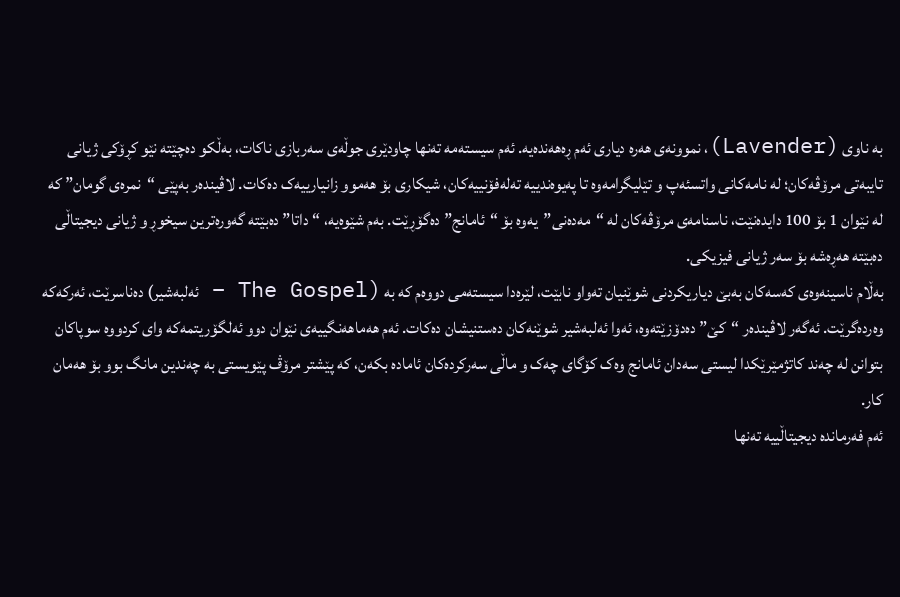بە ناوی (Lavender)، نموونەی هەرە دیاری ئەم ڕەهەندەیە. ئەم سیستەمە تەنها چاودێری جوڵەی سەربازی ناکات، بەڵکو دەچێتە نێو کڕۆکی ژیانی تایبەتی مرۆڤەکان؛ لە نامەکانی واتسئەپ و تێلیگرامەوە تا پەیوەندییە تەلەفۆنییەکان، شیکاری بۆ هەموو زانیارییەک دەکات. لاڤیندەر بەپێی “نمرەی گومان” کە لە نێوان 1 بۆ 100 دایدەنێت، ناسنامەی مرۆڤەکان لە “مەدەنی”یەوە بۆ “ئامانج” دەگۆڕێت. بەم شێوەیە، “داتا” دەبێتە گەورەترین سیخوڕ و ژیانی دیجیتاڵی دەبێتە هەڕەشە بۆ سەر ژیانی فیزیکی.
بەڵام ناسینەوەی کەسەکان بەبێ دیاریکردنی شوێنیان تەواو نابێت، لێرەدا سیستەمی دووەم کە بە (The Gospel – ئەلبەشیر) دەناسرێت، ئەرکەکە وەردەگرێت. ئەگەر لاڤیندەر “کێ” دەدۆزێتەوە، ئەوا ئەلبەشیر شوێنەکان دەستنیشان دەکات. ئەم هەماهەنگییەی نێوان دوو ئەلگۆریتمەکە وای کردووە سوپاکان بتوانن لە چەند کاتژمێرێکدا لیستی سەدان ئامانج وەک کۆگای چەک و ماڵی سەرکردەکان ئامادە بکەن، کە پێشتر مرۆڤ پێویستی بە چەندین مانگ بوو بۆ هەمان کار.
ئەم فەرماندە دیجیتاڵییە تەنها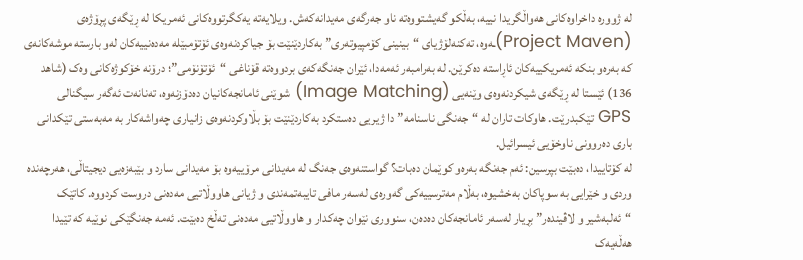لە ژوورە داخراوەکانی هەواڵگریدا نییە، بەڵکو گەیشتووەتە ناو جەرگەی مەیدانەکەش. ویلایەتە یەکگرتووەکانی ئەمریکا لە ڕێگەی پڕۆژەی (Project Maven)ـەوە، تەکنەلۆژیای “بینینی کۆمپیوتەری” بەکاردێنێت بۆ جیاکردنەوەی ئۆتۆمبێلە مەدەنییەکان لەو بارستە موشەکانەی کە بەرەو بنکە ئەمریکییەکان ئاڕاستە دەکرێن. لە بەرامبەر ئەمەدا، ئێران جەنگەکەی بردووەتە قۆناغی “ئۆتۆنۆمی”؛ درۆنە خۆکوژەکانی وەک (شاهد 136) ئێستا لە ڕێگەی شیکردنەوەی وێنەیی (Image Matching) شوێنی ئامانجەکانیان دەدۆزنەوە، تەنانەت ئەگەر سیگنالی GPS تێکبدرێت. هاوکات تاران لە “جەنگی ناسنامە”دا ژیریی دەستکرد بەکاردێنێت بۆ بڵاوکردنەوەی زانیاری چەواشەکار بە مەبەستی تێکدانی باری دەروونی ناوخۆیی ئیسرائیل.
لە کۆتاییدا، دەبێت بپرسین: ئەم جەنگە بەرەو کوێمان دەبات؟ گواستنەوەی جەنگ لە مەیدانی مرۆییەوە بۆ مەیدانی سارد و بێبەزەیی دیجیتاڵی، هەرچەندە وردی و خێرایی بە سوپاکان بەخشیوە، بەڵام مەترسییەکی گەورەی لەسەر مافی تایبەتمەندی و ژیانی هاووڵاتیی مەدەنی دروست کردووە. کاتێک “ئەلبەشیر و لاڤیندەر” بڕیار لەسەر ئامانجەکان دەدەن، سنووری نێوان چەکدار و هاووڵاتیی مەدەنی تەڵخ دەبێت. ئەمە جەنگێکی نوێیە کە تێیدا هەڵەیەک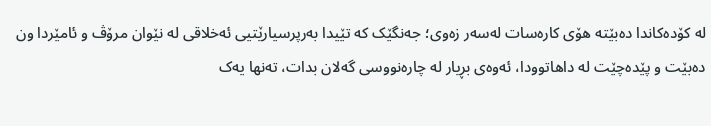لە کۆدەکاندا دەبێتە هۆی کارەسات لەسەر زەوی؛ جەنگێک کە تێیدا بەرپرسیارێتیی ئەخلاقی لە نێوان مرۆڤ و ئامێردا ون دەبێت و پێدەچێت لە داهاتوودا، ئەوەی بڕیار لە چارەنووسی گەلان بدات، تەنها یەک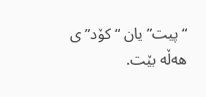“پیت” یان “کۆد”ی هەڵە بێت.